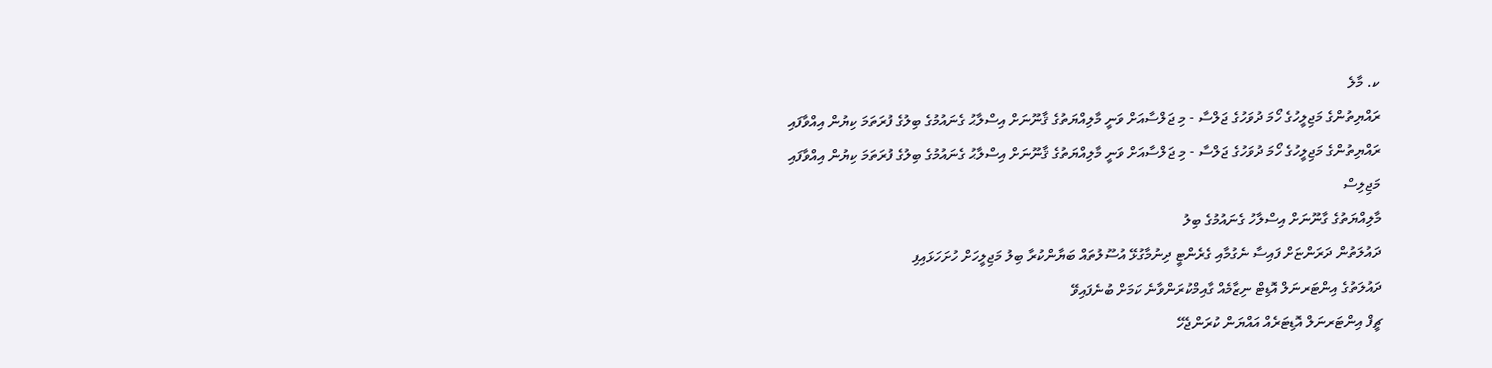ކ. މާލެ
ރައްޔިތުންގެ މަޖިލީހުގެ ހޯމަ ދުވަހުގެ ޖަލްސާ - މި ޖަލްސާއަށް ވަނީ މާލިއްޔަތުގެ ޤާނޫނަށް އިސްލާޙު ގެނައުމުގެ ބިލުގެ ފުރަތަމަ ކިޔުން އިއްވާފައި
ރައްޔިތުންގެ މަޖިލީހުގެ ހޯމަ ދުވަހުގެ ޖަލްސާ - މި ޖަލްސާއަށް ވަނީ މާލިއްޔަތުގެ ޤާނޫނަށް އިސްލާޙު ގެނައުމުގެ ބިލުގެ ފުރަތަމަ ކިޔުން އިއްވާފައި
މަޖިލިސް
މާލިއްޔަތުގެ ގާނޫނަށް އިސްލާހު ގެނައުމުގެ ބިލު
ދައުލަތުން ދަރަންޏަށް ފައިސާ ނެގުމާއި ގެރެންޓީ ދިނުމާގުޅޭ އުސޫލުތައް ބަޔާންކުރާ ބިލު މަޖިލީހަށް ހުށަހަޅައިފި
ދައުލަތުގެ އިންޓަރނަލް އޮޑިޓް ނިޒާމެއް ގާއިމްކުރަންވާނެ ކަމަށް ބުނެފައިވޭ
ޗީފް އިންޓަރނަލް އޮޑިޓަރެއް އައްޔަން ކުރަންޖެހޭ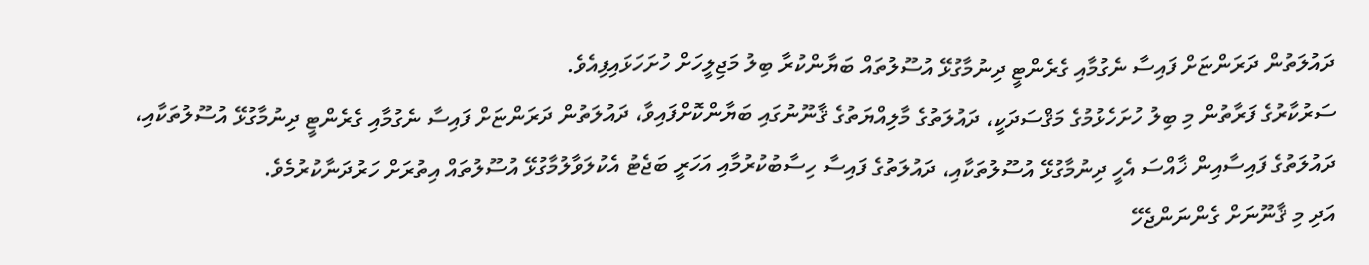ދައުލަތުން ދަރަންޏަށް ފައިސާ ނެގުމާއި ގެރެންޓީ ދިނުމާގުޅޭ އުސޫލުތައް ބަޔާންކުރާ ބިލު މަޖިލީހަށް ހުށަހަޅައިފިއެވެ.
ސަރުކާރުގެ ފަރާތުން މި ބިލު ހުށަހެޅުމުގެ މަޤްސަދަކީ، ދައުލަތުގެ މާލިއްޔަތުގެ ޤާނޫނުގައި ބަޔާންކޮށްފައިވާ، ދައުލަތުން ދަރަންޏަށް ފައިސާ ނެގުމާއި ގެރެންޓީ ދިނުމާގުޅޭ އުސޫލުތަކާއި، ދައުލަތުގެ ފައިސާއިން ޚާއްސަ އެހީ ދިނުމާގުޅޭ އުސޫލުތަކާއި، ދައުލަތުގެ ފައިސާ ހިސާބުކުރުމާއި އަހަރީ ބަޖެޓު އެކުލަވާލުމާގުޅޭ އުސޫލުތައް އިތުރަށް ހަރުދަނާކުރުމެވެ.
އަދި މި ޤާނޫނަށް ގެންނަންޖެހޭ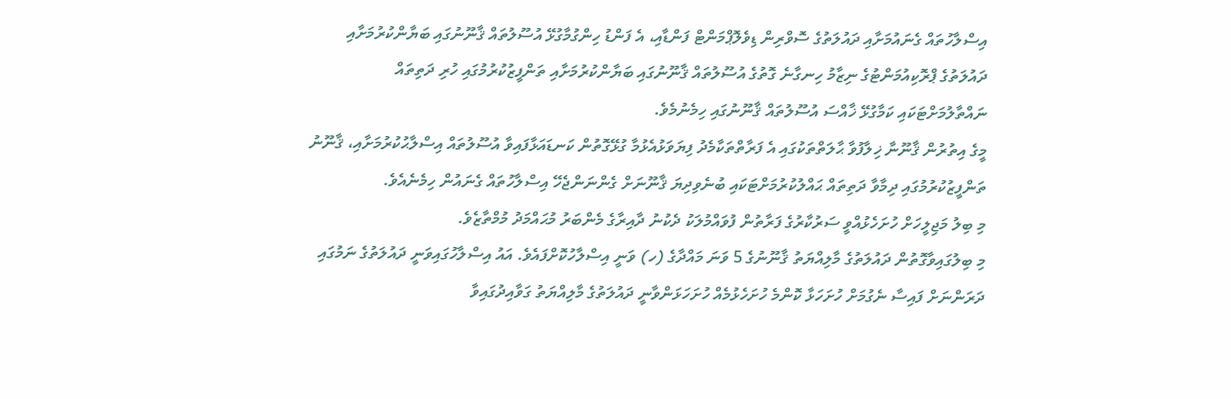އިސްލާހުތައް ގެނައުމަށާއި ދައުލަތުގެ ސޮވްރިން ޑިވެލޮޕްމަންޓް ފަންޑާއި، އެ ފަންޑު ހިންގުމާގުޅޭ އުސޫލުތައް ޤާނޫނުގައި ބަޔާންކުރުމަށާއި ދައުލަތުގެ ޕްރޮކިއުމަންޓުގެ ނިޒާމު ހިނގާނެ ގޮތުގެ އުސޫލުތައް ޤާނޫނުގައި ބަޔާންކުރުމަށާއި ތަންފީޒުކުރުމުގައި ހުރި ދަތިތައް ނައްތާލުމަށްޓަކައި ކަމާގުޅޭ ޚާއްސަ އުސޫލުތައް ޤާނޫނުގައި ހިމެނުމެވެ.
މީގެ އިތުރުން ޤާނޫނާ ޚިލާފުވާ ޙާލަތްތަކުގައި އެ ފަރާތްތަކާމެދު ފިޔަވަޅުއެޅުމާ ގުޅޭގޮތުން ކަނޑައަޅާފައިވާ އުސޫލުތައް އިސްލާޙުކުރުމަށާއި، ޤާނޫނު ތަންފީޒުކުރުމުގައި ދިމާވާ ދަތިތައް ޙައްލުކުރުމަށްޓަކައި ބުނެވިދިޔަ ޤާނޫނަށް ގެންނަންޖެހޭ އިސްލާހުތައް ގެނައުން ހިމެނެއެވެ.
މި ބިލު މަޖިލީހަށް ހުށަހެޅުއްވީ ސަރުކާރުގެ ފަރާތުން ފުވައްމުލަކު ދެކުނު ދާއިރާގެ މެންބަރު މުޙައްމަދު މުމްތާޒެވެ.
މި ބިލުގައިވާގޮތުން ދައުލަތުގެ މާލިއްޔަތު ޤާނޫނުގެ 5 ވަނަ މައްދާގެ (ހ) ވަނީ އިސްލާހުކޮށްފައެވެ. އައު އިސްލާހުގައިވަނީ ދައުލަތުގެ ނަމުގައި ދަރަންނަށް ފައިސާ ނެގުމަށް ހުށަހަޅާ ކޮންމެ ހުށަހެޅުމެއް ހުށަހަޅަންވާނީ ދައުލަތުގެ މާލިއްޔަތު ގަވާއިދުގައިވާ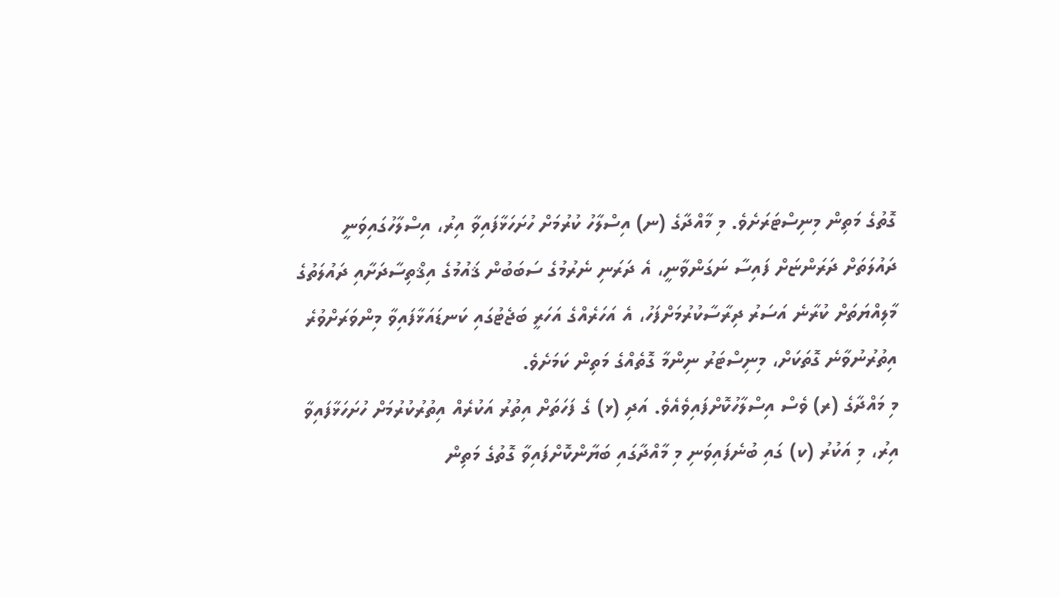ގޮތުގެ މަތިން މިނިސްޓަރަށެވެ. މި މާއްދާގެ (ނ) އިސްލާހު ކުރުމަށް ހުށަހަޅާފައިވާ އިރު، އިސްލާހުގައިވަނީ ދައުލަތަށް ދަރަންޏަށް ފައިސާ ނަގަންވާނީ، އެ ދަރަނި ނެރުމުގެ ސަބަބުން ޤައުމުގެ އިޤްތިސާދަށާއި ދައުލަތުގެ މާލިއްޔަތަށް ކުރާނެ އަސަރު ދިރާސާކުރުމަށްފަހު، އެ އަހަރެއްގެ އަހަރީ ބަޖެޓުގައި ކަނޑައަޅާފައިވާ މިންވަރަށްވުރެ އިތުރުނުވާނެ ގޮތަކަށް، މިނިސްޓަރު ނިންމާ ގޮތެއްގެ މަތިން ކަމަށެވެ.
މި މައްދާގެ (ރ) ވެސް އިސްލާހުކޮށްފައިވެއެވެ. އަދި (ޅ) ގެ ފަހަތަށް އިތުރު އަކުރެއް އިތުރުކުރުމަށް ހުށަހަޅާފައިވާ އިރު، މި އަކުރު (ކ) ގައި ބުނެފައިވަނި މި މާއްދާގައި ބަޔާންކޮށްފައިވާ ގޮތުގެ މަތިން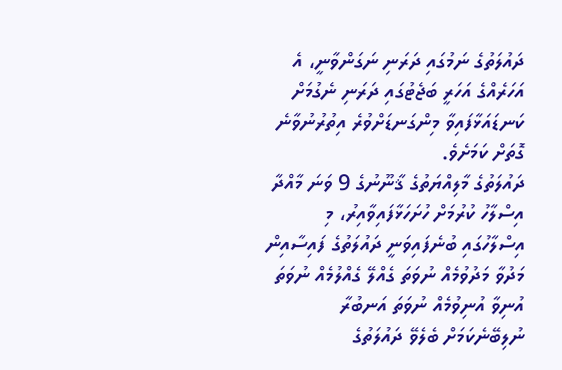ދައުލަތުގެ ނަމުގައި ދަރަނި ނަގަންވާނީ، އެ އަހަރެއްގެ އަހަރީ ބަޖެޓުގައި ދަރަނި ނެގުމަށް ކަނޑައަޅާފައިވާ މިންގަނޑަށްވުރެ އިތުރުނުވާނެ ގޮތަށް ކަމަށެވެ.
ދައުލަތުގެ މާލިއްޔަތުގެ ޤާނޫނުގެ 9 ވަނަ މާއްދާ އިސްލާހު ކުރުމަށް ހުށަހަޅާފައިވާއިރު، މި އިސްލާހުގައި ބުނެފައިވަނީ ދައުލަތުގެ ފައިސާއިން މަދުވާ މަދުވުމެއް ނުވަތަ ގެއްލޭ ގެއްލުމެއް ނުވަތަ އުނިވާ އުނިވުމެއް ނުވަތަ އަނބުރާ ނުލިބޭނެކަމަށް ބެލެވޭ ދައުލަތުގެ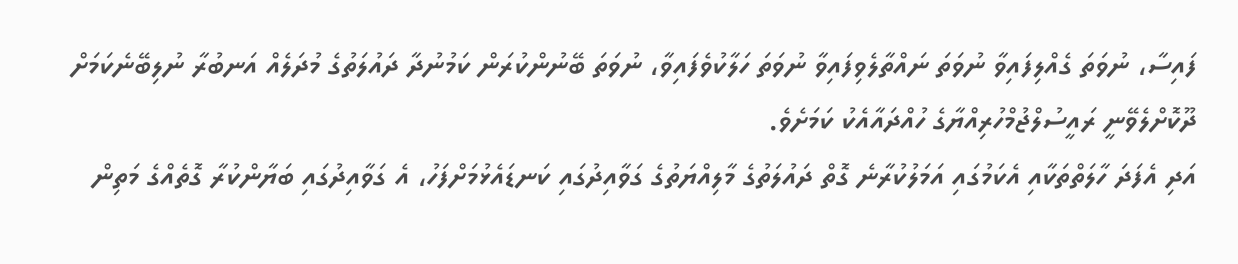ފައިސާ، ނުވަތަ ގެއްލިފައިވާ ނުވަތަ ނައްތާލެވިފައިވާ ނުވަތަ ހަލާކުވެފައިވާ، ނުވަތަ ބޭނުންކުރަން ކަމުނުދާ ދައުލަތުގެ މުދަލެއް އަނބުރާ ނުލިބޭނެކަމަށް ދޫކޮށްލެވޭނީ ރައީސުލްޖުމްހުރިއްޔާގެ ހުއްދައާއެކު ކަމަށެވެ.
އަދި އެފަދަ ހާލަތްތަކާއި އެކަމުގައި އަމަލުކުރާނެ ގޮތް ދައުލަތުގެ މާލިއްޔަތުގެ ގަވާއިދުގައި ކަނޑައެޅުމަށްފަހު، އެ ގަވާއިދުގައި ބަޔާންކުރާ ގޮތެއްގެ މަތިން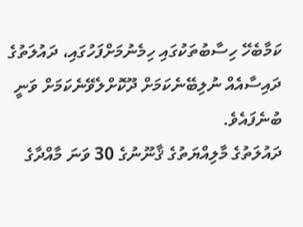ކަމާބެހޭ ހިސާބުތަކުގައި ހިމެނުމަށްފަހުގައި، ދައުލަތުގެ ދައިސާއެއް ނުލިބޭނެކަމަށް ދޫކޮށްލެވޭނެކަމަށް ވަނީ ބުނެފައެވެ.
ދައުލަތުގެ މާލިއްޔަތުގެ ޤާނޫނުގެ 30 ވަނަ މާއްދާގެ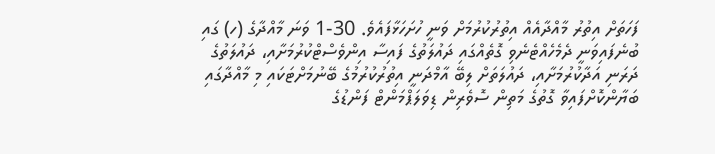ފަހަތަށް އިތުރު މާއްދާއެއް އިތުރުކުރުމަށް ވަނީ ހުށަހަޅާފައެވެ. 30-1 ވަނަ މާއްދާގެ (ހ) ގައި ބުނެފައިވަނީ ދެމެހެއްޓެނެވި ގޮތެއްގައި ދައުލަތުގެ ފައިސާ އިންވެސްޓްކުރުމަށާއި، ދައުލަތުގެ ދަރަނި އަދާކުރުމަށާއި، ދައުލަތަށް ލިބޭ އާމްދަނީ އިތުރުކުރުމުގެ ބޭނުމަށްޓަކައި މި މާއްދާގައި ބަޔާންކޮށްފައިވާ ގޮތުގެ މަތިން ސޮވެރިން ޑިވަލަޕްމަންޓް ފަންޑުގެ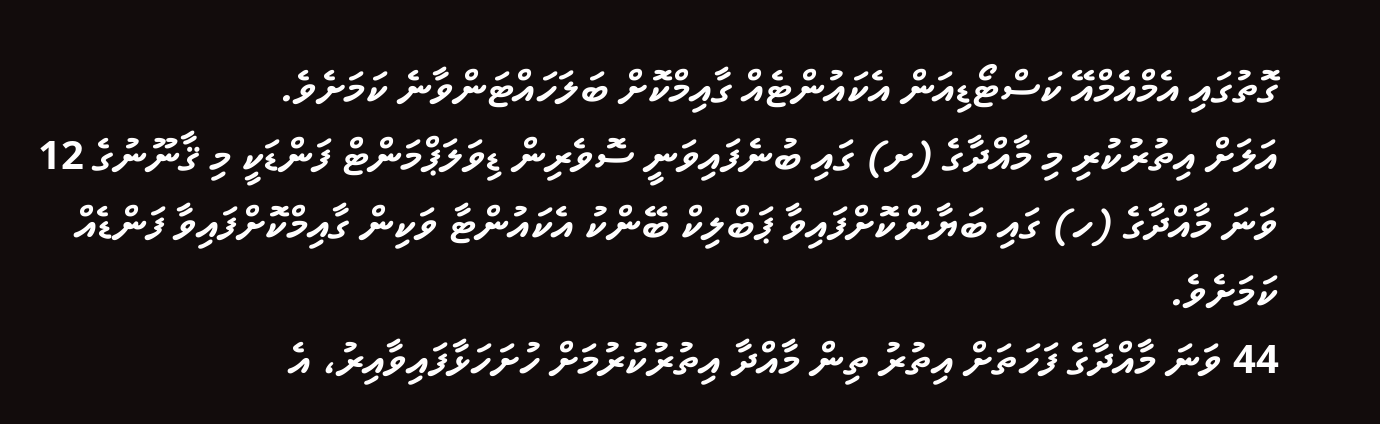ގޮތުގައި އެމްއެމްއޭ ކަސްޓޯޑިއަން އެކައުންޓެއް ގާއިމްކޮށް ބަލަހައްޓަންވާނެ ކަމަށެވެ.
އަލަށް އިތުރުކުރި މި މާއްދާގެ (ށ) ގައި ބުނެފައިވަނީ ސޮވެރިން ޑިވަލަޕްމަންޓް ފަންޑަކީ މި ޤާނޫނުގެ 12 ވަނަ މާއްދާގެ (ހ) ގައި ބަޔާންކޮށްފައިވާ ޕަބްލިކް ބޭންކު އެކައުންޓާ ވަކިން ގާއިމްކޮށްފައިވާ ފަންޑެއް ކަމަށެވެ.
44 ވަނަ މާއްދާގެ ފަހަތަށް އިތުރު ތިން މާއްދާ އިތުރުކުރުމަށް ހުށަހަޅާފައިވާއިރު، އެ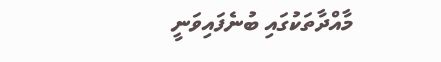މާއްދާތަކުގައި ބުނެފައިވަނީ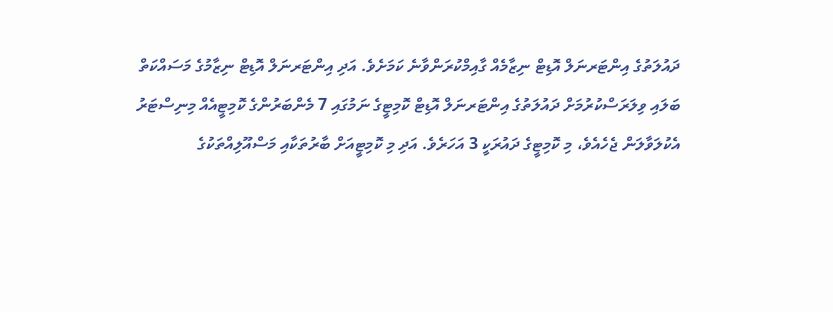ދައުލަތުގެ އިންޓަރނަލް އޮޑިޓް ނިޒާމެއް ގާއިމްކުރަންވާނެ ކަމަށެވެ. އަދި އިންޓަރނަލް އޮޑިޓް ނިޒާމުގެ މަސައްކަތް ބަލައި ވިލަރަސްކުރުމަށް ދައުލަތުގެ އިންޓަރނަލް އޮޑިޓް ކޮމިޓީގެ ނަމުގައި 7 މެންބަރުންގެ ކޮމިޓީއެއް މިނިސްޓަރު އެކުލަވާލަން ޖެހެއެވެ، މި ކޮމިޓީގެ ދައުރަކީ 3 އަހަރެވެ. އަދި މި ކޮމިޓީއަށް ބާރުތަކާއި މަސްއޫލިއްތަކުގެ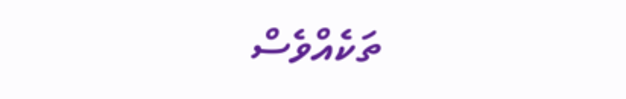ތަކެއްވެސް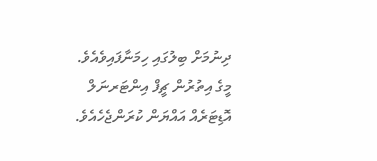ދިނުމަށް ބިލުގައި ހިމަނާފައިވެއެވެ.
މީގެ އިތުރުން ޗީފް އިންޓަރނަލް އޮޑިޓަރެއް އައްޔަން ކުރަންޖެހެއެވެ.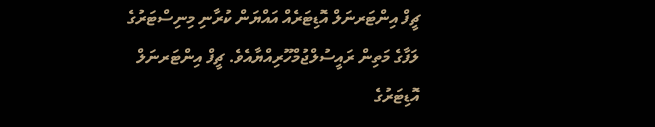ޗީފް އިންޓަރނަލް އޮޑިޓަރެއް އައްޔަން ކުރާނި މިނިސްޓަރުގެ ލަފާގެ މަތިން ރައީސުލްޖުމްހޫރިއްޔާއެވެ. ޗީފް އިންޓަރނަލް އޮޑިޓަރުގެ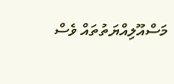މަސްއޫލިއްޔަތުތައް ވެސް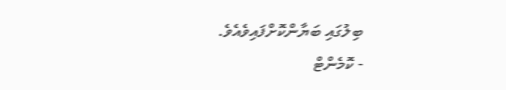ބިލުގައި ބަޔާންކޮށްފައިވެއެވެ.
- ކޮމެންޓް